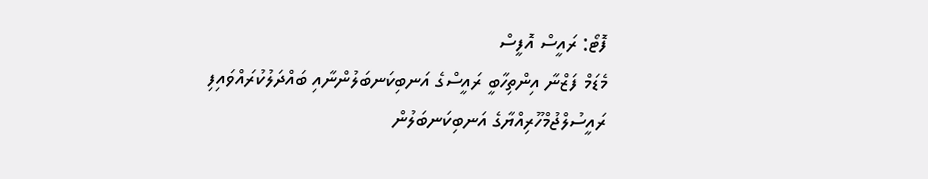ފޮޓޯ: ރައީސް އޮފީސް
މެޑަމް ފަޒްނާ އިންތިހާބީ ރައީސްގެ އަނބިކަނބަލުންނާއި ބައްދަލުކުރައްވައިފި
ރައީސުލްޖުމްހޫރިއްޔާގެ އަނބިކަނބަލުން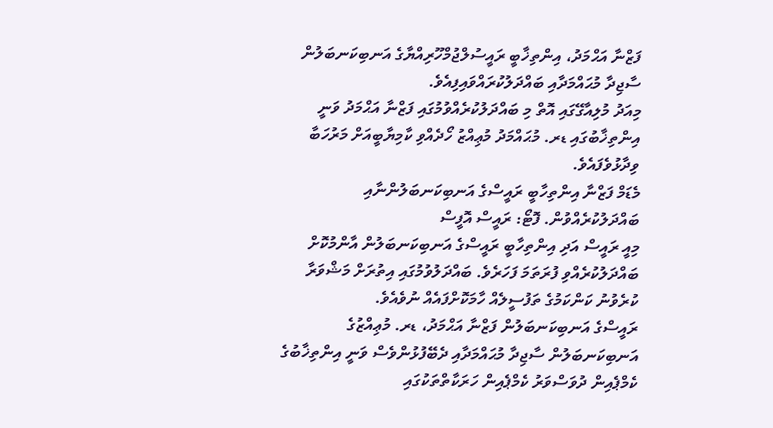ފަޒްނާ އަޙްމަދު، އިންތިޚާބީ ރައީސުލްޖުމްހޫރިއްޔާގެ އަނބިކަނބަލުން ސާޖިދާ މުޙައްމަދާއި ބައްދަލުކުރައްވައިފިއެވެ.
މިއަދު މުލިއާގޭގައި އޮތް މި ބައްދަލުކުރެއްވުމުގައި ފަޒްނާ އަޙްމަދު ވަނީ އިންތިޚާބުގައި ޑރ. މުޙައްމަދު މުޢިއްޒު ހޯދެއްވި ކާމިޔާބީއަށް މަރުހަބާ ވިދާޅުވެފައެވެ.
މެޑަމް ފަޒްނާ އިންތިހާބީ ރައީސްގެ އަނބިކަނބަލުންނާއި ބައްދަލުކުރެއްވުން. ފޮޓޯ: ރައީސް އޮފީސް
މިއީ ރައީސް އަދި އިންތިހާބީ ރައީސްގެ އަނބިކަނބަލުން އާންމުކޮށް ބައްދަލުކުރެއްވި ފުރަތަމަ ފަހަރެވެ. ބައްދަލުވުމުގައި އިތުރަށް މަޝްވަރާ ކުރެވުނު ކަންކަމުގެ ތަފުސީލެއް ހާމަކޮށްފައެއް ނުވެއެވެ.
ރައީސްގެ އަނބިކަނބަލުން ފަޒްނާ އަޙްމަދު، ޑރ. މުޢިއްޒުގެ އަނބިކަނބަލުން ސާޖިދާ މުޙައްމަދާއި ދެބޭފުޅުންވެސް ވަނީ އިންތިޚާބުގެ ކެމްޕެއިން ދުވަސްވަރު ކެމްޕެއިން ހަރަކާތްތަކުގައި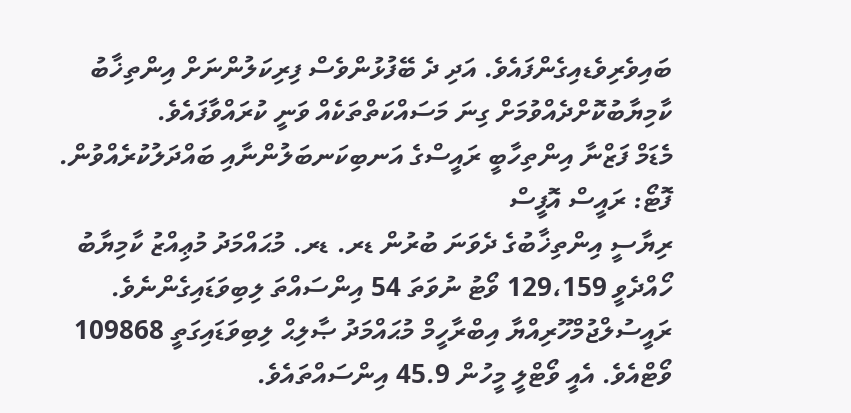ބައިވެރިވެޑއިގެންފައެވެ. އަދި ދެ ބޭފުޅުންވެސް ފިރިކަލުންނަށް އިންތިޚާބު ކާމިޔާބުކޮށްދެއްވުމަށް ގިނަ މަސައްކަތްތަކެއް ވަނީ ކުރައްވާފައެވެ.
މެޑަމް ފަޒްނާ އިންތިހާބީ ރައީސްގެ އަނބިކަނބަލުންނާއި ބައްދަލުކުރެއްވުން. ފޮޓޯ: ރައީސް އޮފީސް
ރިޔާސީ އިންތިޚާބުގެ ދެވަނަ ބުރުން ޑރ. ޑރ. މުޙައްމަދު މުޢިއްޒު ކާމިޔާބު ހޯއްދެވީ 129،159 ވޯޓު ނުވަތަ 54 އިންސައްތަ ލިބިވަޑައިގެންނެވެ. ރައީސުލްޖުމްހޫރިއްޔާ އިބްރާހީމް މުޙައްމަދު ޞާލިޙް ލިބިވަޑައިގަތީ 109868 ވޯޓްއެވެ. އެއީ ވޯޓްލީ މީހުން 45.9 އިންސައްތައެވެ.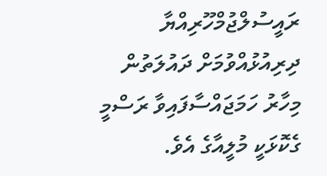ރައީސުލްޖުމްހޫރިއްޔާ ދިރިއުޅުއްވުމަށް ދައުލަތުން މިހާރު ހަމަޖައްސާފައިވާ ރަސްމީ ގެކޮޅަކީ މުލީއާގެ އެވެ.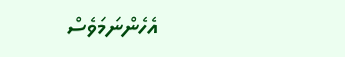އެހެންނަމަވެސް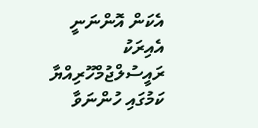އެކަން އޮންނަނީ އެއިރަކު ރައީސުލްޖުމްހޫރިއްޔާ ކަމުގައި ހުންނަވާ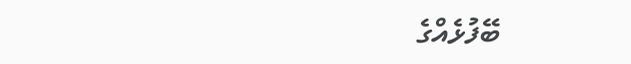ބޭފުޅެއްގެ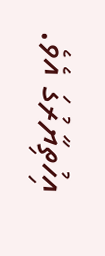އިހުތިޔާރުގަ އެވެ.